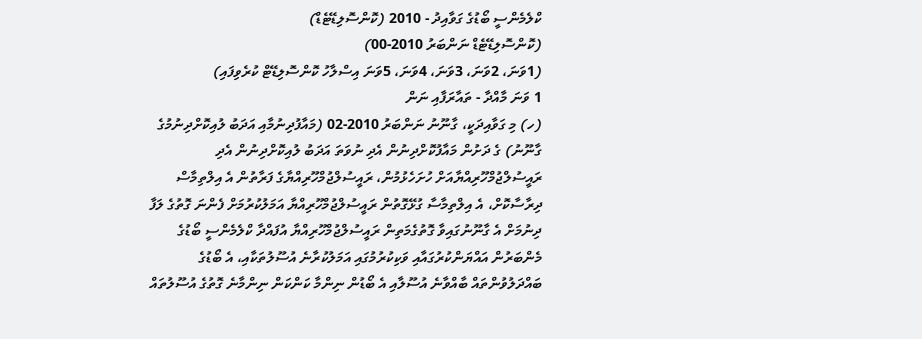ކްލެމެންސީ ބޯޑުގެ ގަވާއިދު - 2010 (ކޮންސޮލިޑޭޓެޑް)
(ކޮންސޮލިޑޭޓެޑް ނަންބަރު 2010-00)
(1ވަނަ، 2ވަނަ، 3ވަނަ، 4ވަނަ، 5ވަނަ އިސްލާހު ކޮންސޮލިޑޭޓް ކުރެވިފައި)
1 ވަނަ މާއްދާ - ތައާރަފާއި ނަން
(ހ) މި ގަވާއިދަކީ، ގާނޫނު ނަންބަރު 2010-02 (މައާފުދިނުމާއި އަދަބު ލުއިކޮށްދިނުމުގެ ގާނޫނު) ގެ ދަށުން މައާފުކޮށްދިނުން އެދި ނުވަތަ އަދަބު ލުއިކޮށްދިނުން އެދި ރައީސުލްޖުމްހޫރިއްޔާއަށް ހުށަހެޅުމުން، ރައީސުލްޖުމްހޫރިއްޔާގެ ފަރާތުން އެ އިލްތިމާސް ދިރާސާކޮށް، އެ އިލްތިމާސާ ގުޅޭގޮތުން ރައީސުލްޖުމްހޫރިއްޔާ އަމަލުކުރުމަށް ފެންނަ ގޮތުގެ ލަފާ ދިނުމަށް އެ ގާނޫނުގައިވާ ގޮތުގެމަތިން ރައީސުލްޖުމްހޫރިއްޔާ އުފައްދާ ކްލެމެންސީ ބޯޑުގެ މެންބަރުން އައްޔަންކުރުގައާއި ވަކިކުރުމުގައި އަމަލުކުރާނެ އުސޫލުތަކާއި، އެ ބޯޑުގެ ބައްދަލުވުންތައް ބާއްވާނެ އުސޫލާއި އެ ބޯޑުން ނިންމާ ކަންކަން ނިންމާނެ ގޮތުގެ އުސޫލުތައް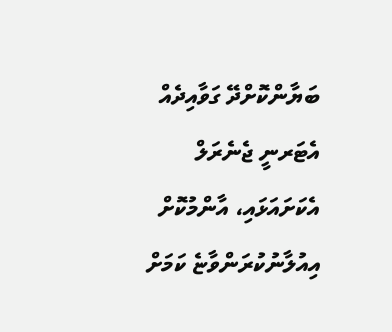ބަޔާންކޮށްދޭ ގަވާއިދެއް އެޓަރނީ ޖެނެރަލް އެކަށައަޅައި، އާންމުކޮށް އިއުލާނުކުރަންވާޏެ ކަމަށް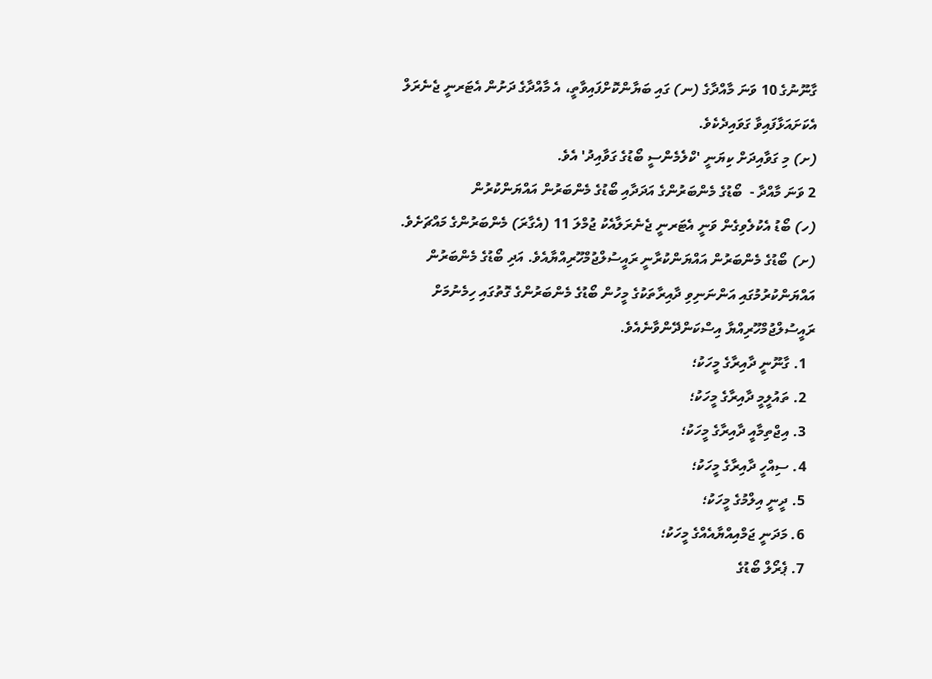ގާނޫނުގެ 10 ވަނަ މާއްދާގެ (ނ) ގައި ބަޔާންކޮށްފައިވާތީ، އެ މާއްދާގެ ދަށުން އެޓަރނީ ޖެނެރަލް އެކަށައަޅާފައިވާ ގަވައިދެކެވެ.
(ށ) މި ގަވާއިދަށް ކިޔަނީ 'ކްލެމެންސީ ބޯޑުގެ ގަވާއިދު' އެވެ.
2 ވަނަ މާއްދާ -  ބޯޑުގެ މެންބަރުންގެ އަދަދާއި ބޯޑުގެ މެންބަރުން އައްޔަންކުރުން
(ހ) ބޯޑު އެކުލެވިގެން ވަނީ އެޓަރނީ ޖެނެރަލާއެކު ޖުމްލަ 11 (އެގާރަ) މެންބަރުންގެ މައްޗަށެވެ.
(ށ) ބޯޑުގެ މެންބަރުން އައްޔަންކުރާނީ ރައީސުލްޖުމްހޫރިއްޔާއެވެ. އަދި ބޯޑުގެ މެންބަރުން އައްޔަންކުރުމުގައި އަންނަނިވި ދާއިރާތަކުގެ މީހުން ބޯޑުގެ މެންބަރުންގެ ގޮތުގައި ހިމެނުމަށް ރައީސުލްޖުމްހޫރިއްޔާ އިސްކަންދޭންވާނެއެވެ.
  1. ގާނޫނީ ދާއިރާގެ މީހަކު؛
  2. ތައުލީމީ ދާއިރާގެ މީހަކު؛
  3. އިޖްތިމާއީ ދާއިރާގެ މީހަކު؛
  4. ސިއްހީ ދާއިރާގެ މީހަކު؛
  5. ދީނީ އިލްމުގެ މީހަކު؛
  6. މަދަނީ ޖަމްއިއްޔާއެއްގެ މީހަކު؛
  7. ޕެރޯލް ބޯޑުގެ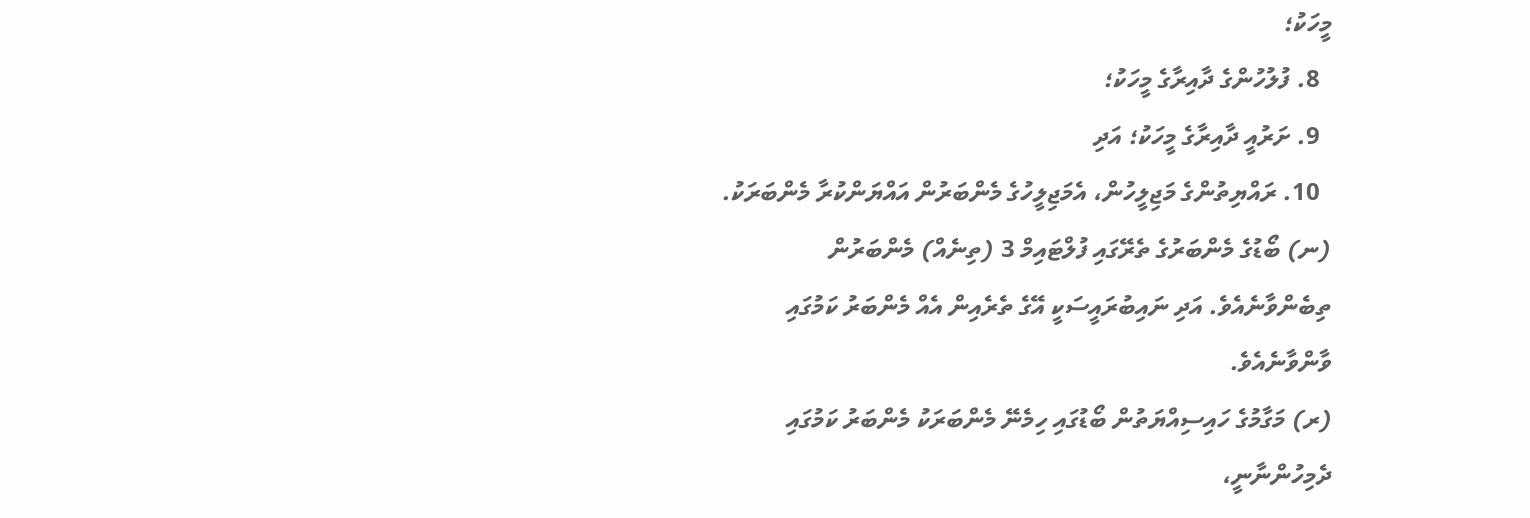މީހަކު؛
  8. ފުލުހުންގެ ދާއިރާގެ މީހަކު؛
  9. ށަރުއީ ދާއިރާގެ މީހަކު؛ އަދި
  10. ރައްޔިތުންގެ މަޖިލީހުން، އެމަޖިލީހުގެ މެންބަރުން އައްޔަންކުރާ މެންބަރަކު.
(ނ) ބޯޑުގެ މެންބަރުގެ ތެރޭގައި ފުލްޓައިމް 3 (ތިނެއް) މެންބަރުން ތިބެންވާނެއެވެ. އަދި ނައިބުރައީސަކީ އޭގެ ތެރެއިން އެއް މެންބަރު ކަމުގައި ވާންވާނެއެވެ.
(ރ) މަގާމުގެ ހައިސިއްޔަތުން ބޯޑުގައި ހިމެނޭ މެންބަރަކު މެންބަރު ކަމުގައި ދެމިހުންނާނީ،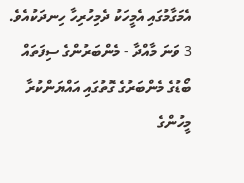އެމަގާމުގައި އެމީހަކު ދެމިހުރިހާ ހިނދަކުއެވެ.
3 ވަނަ މާއްދާ - މެންބަރުންގެ ސިފަތައް
ބޯޑުގެ މެންބަރުގެ ގޮތުގައި އައްޔަންކުރާ މީހުންގެ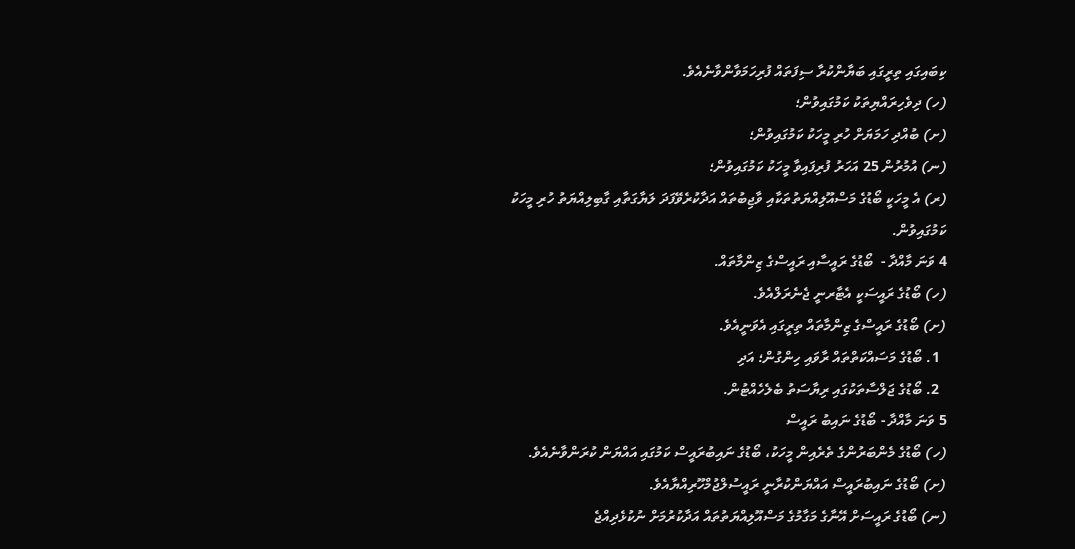ކިބައިގައި ތިރީގައި ބަޔާންކުރާ ސިފަތައް ފުރިހަމަވާންވާނެއެވެ.
(ހ) ދިވެހިރައްޔިތަކު ކަމުގައިވުން؛
(ށ) ބުއްދި ހަމަޔަށް ހުރި މީހަކު ކަމުގައިވުން؛
(ނ) އުމުރުން 25 އަހަރު ފުރިފައިވާ މީހަކު ކަމުގައިވުން؛
(ރ) އެ މީހަކީ ބޯޑުގެ މަސްއޫލިއްޔަތުތަކާއި ވާޖިބުތައް އަދާކުރެވޭފަދަ ލަޔާގަތާއި ގާބިލިއްޔަތު ހުރި މީހަކު ކަމުގައިވުން.
4 ވަނަ މާއްދާ -  ބޯޑުގެ ރައީސާއި ރައީސްގެ ޒިންމާތައް.
(ހ) ބޯޑުގެ ރައީސަކީ އެޓާރނީ ޖެނެރަލްއެވެ.
(ށ) ބޯޑުގެ ރައީސްގެ ޒިންމާތައް ތިރީގައި އެވަނީއެވެ.
  1. ބޯޑުގެ މަސައްކަތްތައް ރާވައި ހިންގުން؛ އަދި
  2. ބޯޑުގެ ޖަލްސާތަކުގައި ރިޔާސަތު ބެލެހެއްޓުން.
5 ވަނަ މާއްދާ - ބޯޑުގެ ނައިބު ރައީސް
(ހ) ބޯޑުގެ މެންބަރުންގެ ތެރެއިން މީހަކު، ބޯޑުގެ ނައިބުރައީސް ކަމުގައި އައްޔަން ކުރަންވާނެއެވެ.
(ށ) ބޯޑުގެ ނައިބުރައީސް އައްޔަންކުރާނީ ރައީސުލްޖުމްހޫރިއްޔާއެވެ.
(ނ) ބޯޑުގެ ރައީސަށް އޭނާގެ މަގާމުގެ މަސްއޫލިއްޔަތުތައް އަދާކުރުމަށް ނުކުޅެދިއްޖެ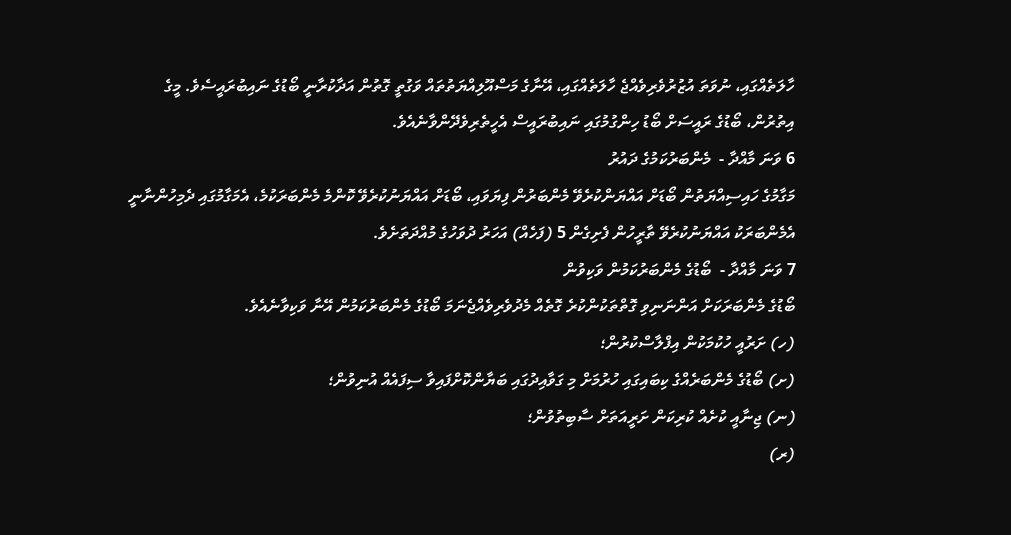ހާލަތެއްގައި، ނުވަތަ އުޒުރުވެރިވެއްޖެ ހާލަތެއްގައި، އޭނާގެ މަސްއޫލިއްޔަތުތައް ވަގުތީ ގޮތުން އަދާކުރާނީ ބޯޑުގެ ނައިބުރައީސެވެ. މީގެ އިތުރުން، ބޯޑުގެ ރައީސަށް ބޯޑު ހިންގުމުގައި ނައިބުރައީސް އެހީތެރިވެދޭންވާނެއެވެ.
6 ވަނަ މާއްދާ -  މެންބަރުކަމުގެ ދައުރު
މަގާމުގެ ހައިސިއްޔަތުން ބޯޑަށް އައްޔަންކުރެވޭ މެންބަރުން ފިޔަވައި، ބޯޑަށް އައްޔަނުކުރެވޭ ކޮންމެ މެންބަރަކުމެ، އެމަގާމުގައި ދެމިހުންނާނީ އެމެންބަރަކު އައްޔަނުކުރެވޭ ތާރީހުން ފެށިގެން 5 (ފަހެއް) އަހަރު ދުވަހުގެ މުއްދަތަށެވެ.
7 ވަނަ މާއްދާ -  ބޯޑުގެ މެންބަރުކަމުން ވަކިވުން
ބޯޑުގެ މެންބަރަކަށް އަންނަނިވި ގޮތްތަކުންކުރެ ގޮތެއް މެދުވެރިވެއްޖެނަމަ ބޯޑުގެ މެންބަރުކަމުން އޭނާ ވަކިވާނެއެވެ.
(ހ) ށަރުއީ ހުކުމަކުން އިފްލާސްކުރުން؛
(ށ) ބޯޑުގެ މެންބަރެއްގެ ކިބައިގައި ހުރުމަށް މި ގަވާއިދުގައި ބަޔާންކޮށްފައިވާ ސިފައެއް އުނިވުން؛
(ނ) ޖިނާއީ ކުށެއް ކުރިކަން ށަރީއަތަށް ސާބިތުވުން؛
(ރ)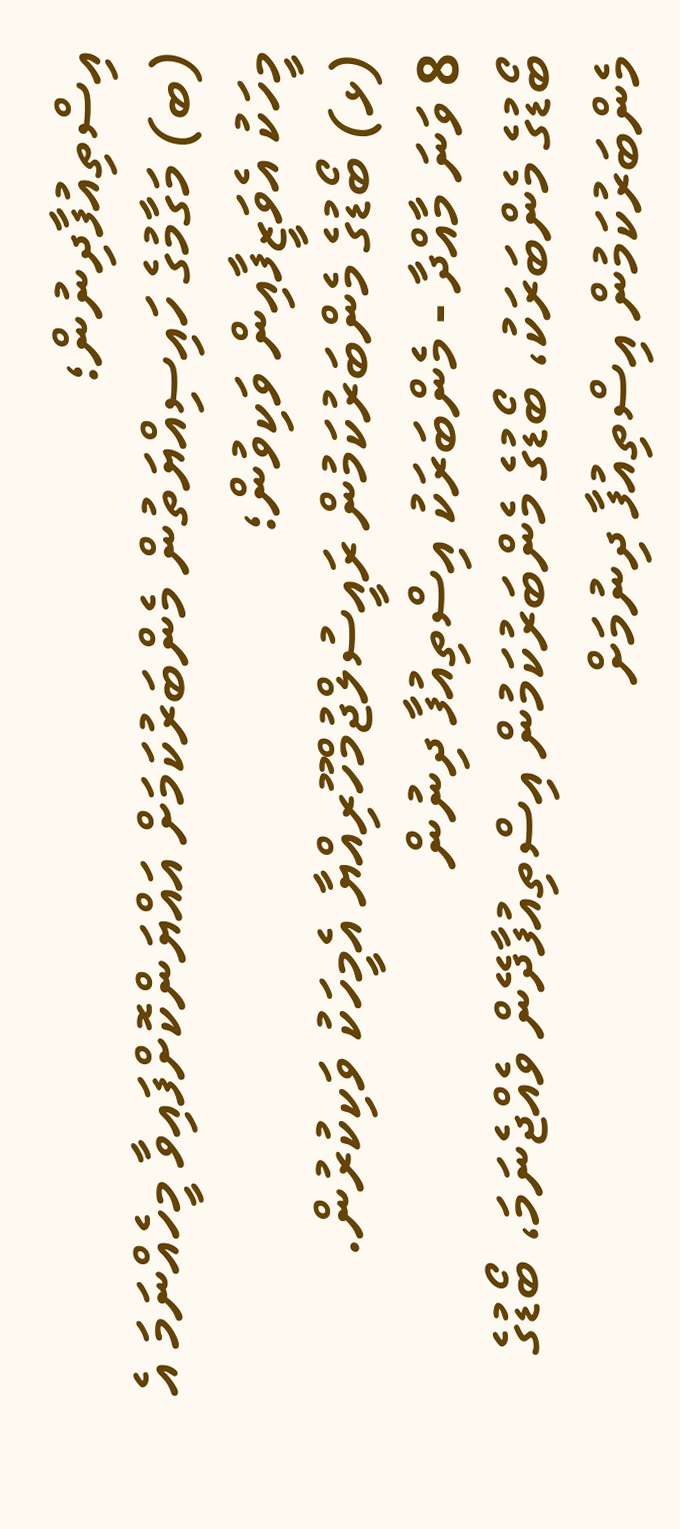އިސްތިއުފާދިނުން؛
(ބ) މަގާމުގެ ހައިސިއްޔަތުން މެންބަރުކަމަށް އައްޔަންކޮށްފައިވާ މީހެއްނަމަ އެ މީހަކު އެވަޒީފާއިން ވަކިވުން؛
(ޅ) ބޯޑުގެ މެންބަރުކަމުން ރައީސުލްޖުމްހޫރިއްޔާ އެމީހަކު ވަކިކުރުން.
8 ވަނަ މާއްދާ - މެންބަރަކު އިސްތިއުފާ ދިނުން
ބޯޑުގެ މެންބަރަކު، ބޯޑުގެ މެންބަރުކަމުން އިސްތިއުފާދޭން ވެއްޖެނަމަ، ބޯޑުގެ މެންބަރުކަމުން އިސްތިއުފާ ދިނުމަށް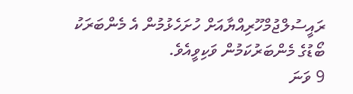ރައީސުލްޖުމްހޫރިއްޔާއަށް ހުށަހެޅުމުން އެ މެންބަރަކު ބޯޑުގެ މެންބަރުކަމުން ވަކިވީއެވެ.
9 ވަނަ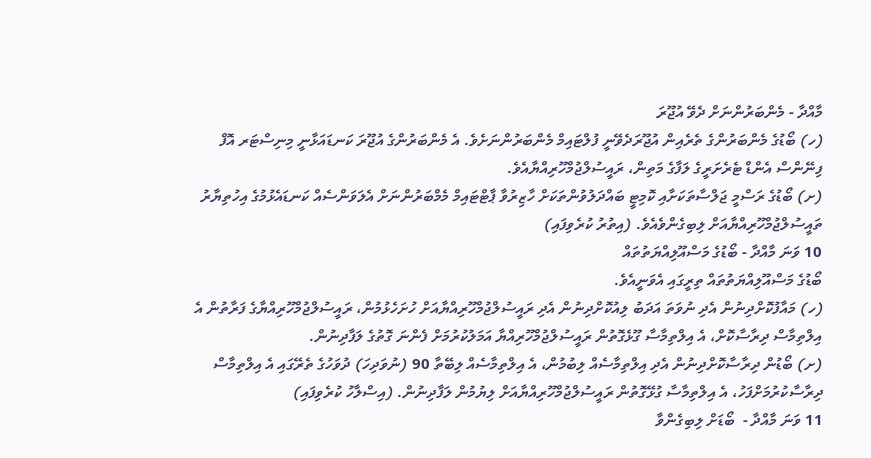މާއްދާ - މެންބަރުންނަށް ދެވޭ އުޖޫރަ
(ހ) ބޯޑުގެ މެންބަރުންގެ ތެރެއިން އުޖޫރަދެވޭނީ ފުލްޓައިމް މެންބަރުންނަށެވެ. އެ މެންބަރުންގެ އުޖޫރަ ކަނޑައަޅާނީ މިނިސްޓަރ އޮފް ފިނޭންސް އެންޑް ޓެރެށަރީގެ ލަފާގެ މަތިން، ރައީސުލްޖުމްހޫރިއްޔާއެވެ.
(ށ) ބޯޑުގެ ރަސްމީ ޖަލްސާތަކަށާއި ކޮމިޓީ ބައްދަލުވުންތަކަށް ހާޒިރުވާ ޕާޓްޓައިމް މެމްބަރުންނަށް އެލަވަންސެއް ކަނޑައެޅުމުގެ އިހުތިޔާރު ތައީސުލްޖުމްހޫރިއްޔާއަށް ލިބިގެންވެއެވެ. (އިތުރު ކުރެވިފައި)
10 ވަނަ މާއްދާ - ބޯޑުގެ މަސްއޫލިއްޔަތުތައް
ބޯޑުގެ މަސްއޫލިއްޔަތުތައް ތިރީގައި އެވަނީއެވެ.
(ހ) މައާފުކޮށްދިނުން އެދި ނުވަތަ އަދަބު ލިއުކޮށްދިނުން އެދި ރައީސުލްޖުމްހޫރިއްޔާއަށް ހުށަހެޅުމުން، ރައީސުލްޖުމްހޫރިއްޔާގެ ފަރާތުން އެ އިލްތިމާސް ދިރާސާކޮށް، އެ އިލްތިމާސާ ގޫޅެގޮތުން ރައީސުލްޖުމްހޫރިއްޔާ އަމަލުކުރުމަށް ފެންނަ ގޮތުގެ ލަފާދިނުން.
(ށ) ބޯޑުން ދިރާސާކޮށްދިނުން އެދި އިލްތިމާސެއް ލިބުމުން، އެ އިލްތިމާސެއް ލިބޭތާ 90 (ނުވަދިހަ) ދުވަހުގެ ތެރޭގައި އެ އިލްތިމާސް ދިރާސާކުރުމަށްފަހު، އެ އިލްތިމާސާ ގުޅޭގޮތުން ރައީސުލްޖުމްހޫރިއްޔާއަށް ލިޔުމުން ލަފާދިނުން. (އިސްލާހު ކުރެވިފައި)
11 ވަނަ މާއްދާ -  ބޯޑަށް ލިބިގެންވާ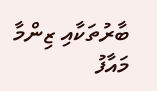ބާރުތަކާއި ޒިންމާ
މައާފު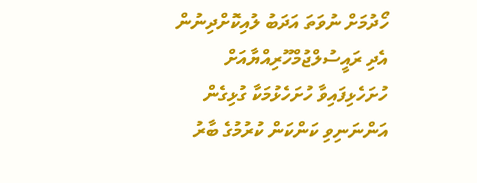ހޯދުމަށް ނުވަތަ އަދަބު ލުއިކޮށްދިނުން އެދި ރައީސުލްޖުމްހޫރިއްޔާއަށް ހުށަހެޅިފައިވާ ހުށަހެޅުމަކާ ގުޅިގެން އަންނަނިވި ކަންކަން ކުރުމުގެ ބާރު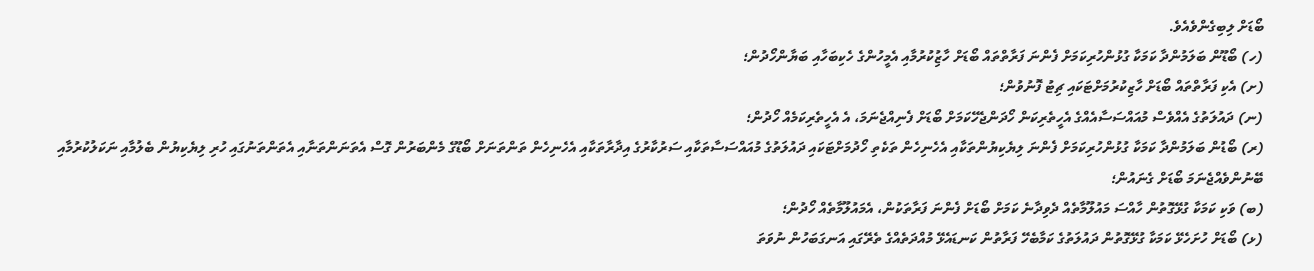ބޯޑަށް ލިބިގެންވެއެވެ.
(ހ) ބޯޑޫން ބަލަމުންދާ ކަމަކާ ގުޅުންހުރިކަމަށް ފެންނަ ފަރާތްތައް ބޯޑަށް ހާޒިުކުރުމާއި އެމީހުންގެ ހެކިބަހާއި ބަޔާންހޯދުން؛
(ށ) އެކި ފަރާތްތައް ބޯޑަށް ހާޒިކުރުމަށްޓަކައި ޗިޓު ފޮނުވުން؛
(ނ) ދައުލަތުގެ އެއްވެސް މުއައްސަސާއެއްގެ އެހީތެރިކަން ހޯދަންޖެހޭކަމަށް ބޯޑަށް ފެނިއްޖެނަމަ، އެ އެހީތެރިކަމެއް ހޯދުން؛
(ރ) ބޯޑުން ބަލަމުންދާ ކަމަކާ ގުޅުންހުރިކަމަށް ފެންނަ ލިޔެކިޔުންތަކާއި އެހެނިހެން ތަކެތި ހޯދުމަށްޓަކައި ދައުލަތުގެ މުއައްސަސާތަކާއި ސަރުކާރުގެ އިދާރާތަކާއި އެހެނިހެން ތަންތަނަށް ބޯޑޫގެ މެންބަރުން ގޮސް އެތަނަންތަނާއި އެތަންތަނުގައި ހުރި ލިޔެކިޔުން ބެލުމާއި ނަކަލުކުރުމާއި ބޭނުންވެއްޖެނަމަ ބޯޑަށް ގެނައުން؛
(ބ) ވަކި ކަމަކާ ގުޅޭގޮތުން ހާއްސަ މައުލޫމާތެއް ދެވިދާނެ ކަމަށް ބޯޑަށް ފެންނަ ފަރާތަކުން، އެމައުލޫމާތެއް ހޯދުން؛
(ޅ) ބޯޑަށް ހުށަހެޅޭ ކަމަކާ ގުޅޭގޮތުން ދައުލަތުގެ ކަމާބެހޭ ފަރާތުން ކަނޑައެޅޭ މުއްދަތެއްގެ ތެރޭގައި އަނގަބަހުން ނުވަތަ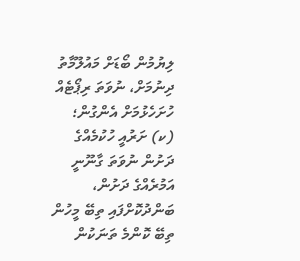ލިޔުމުން ބޯޑަށް މައުލޫމާތު ދިނުމަށް، ނުވަތަ ރިޕޯޓެއް ހުށަހެޅުމަށް އެންގުން؛
(ކ) ށަރުއީ ހުކުމެއްގެ ދަށުން ނުވަތަ ގާނޫނީ އަމުރެއްގެ ދަށުން، ބަންދުކޮށްފައި ތިބޭ މީހުން ތިބޭ ކޮންމެ ތަނަކުން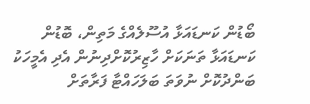ބޯޑުން ކަނޑައަޅާ އުސޫލެއްގެ މަތިން، ބޮޑުން ކަނޑައަޅާ ތަނަކަށް ހާޒިރުކޮށްދިނުން އެދި އެމީހަކު ބަންދުކޮށް ނުވަތަ ބަލަހައްޓާ ފަރާތަށް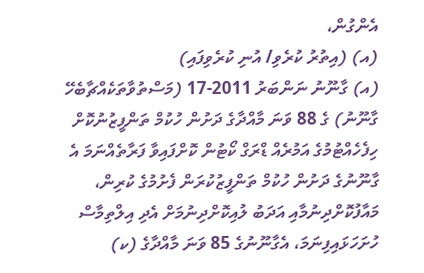އެންގުން،
(އ) (އިތުރު ކުރެވި/ އުނި ކުރެވިފައި)
(އ) ގާނޫނު ނަންބަރު 2011-17 (މަސްތުވާތަކެއްޗާބެހޭ ގާނޫނު) ގެ 88 ވަނަ މާއްދާގެ ދަށުން ހުކުމް ތަންފީޒުނުކޮށް ހިފެހެއްޓުމުގެ އަމުރެއް ޑްރަގް ކޯޓުން ކޮށްފައިވާ ފަރާތެއްނަމަ އެ ގާނޫނުގެ ދަށުން ހުކުމް ތަންފީޒުކުރަން ފެށުމުގެ ކުރިން، މައާފުކޮށްދިނުމާއި އަދަބު ލުއިކޮށްދިނުމަށް އެދި އިލްތިމާސް ހުށަހަޅައިފިނަމަ، އެގާނޫނުގެ 85 ވަނަ މާއްދާގެ (ކ)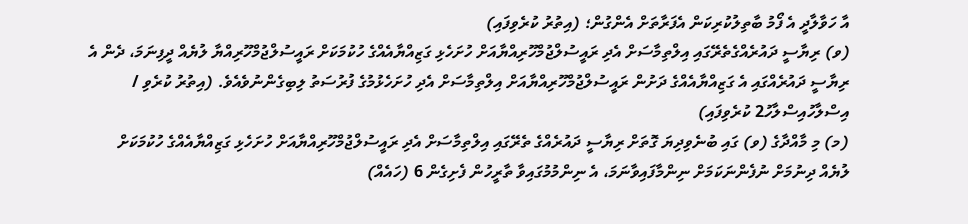އާ ހަވާލާދީ އެ ފޯމު ބާތިލުކުރިކަން އެފަރާތަށް އެންގުން؛ (އިތުރު ކުރެވިފައި)
(ވ) ރިޔާސީ ދައުރެއްގެތެރޭގައި އިލްތިމާސަށް އެދި ރައީސުލްޖުމްހޫރިއްޔާއަށް ހުށަހެޅި ގަޒިއްޔާއެއްގެ ހުކުމަކަށް ރައީސުލްޖުމްހޫރިއްޔާ ލުޔެއް ދީފިނަމަ، ދެން އެ ރިޔާސީ ދައުރެއްގައި އެ ގަޒިއްޔާއެއްގެ ދަށުން ރައީސުލްޖުމްހޫރިއްޔާއަށް އިލްތިމާސަށް އެދި ހުށަހެޅުމުގެ ފުރުސަތު ލިބިގެންނުވެއެވެ. (އިތުރު ކުރެވި / އިސްލާހުއިސްލާހު2 ކުރެވިފައި)
(މ) މި މާއްދާގެ (ވ) ގައި ބުނެވިދިޔަ ގޮތަށް ރިޔާސީ ދައުރެއްގެ ތެރޭގައި އިލްތިމާސަށް އެދި ރައީސުލްޖުމްހޫރިއްޔާއަށް ހުށަހެޅި ގަޒިއްޔާއެއްގެ ހުކުމަކަށް ލުޔެއް ދިނުމަށް ނުފެންނަކަމަށް ނިންމާފައިވާނަމަ، އެ ނިންމުމުގައިވާ ތާރީހުން ފެށިގެން 6 (ހައެއް)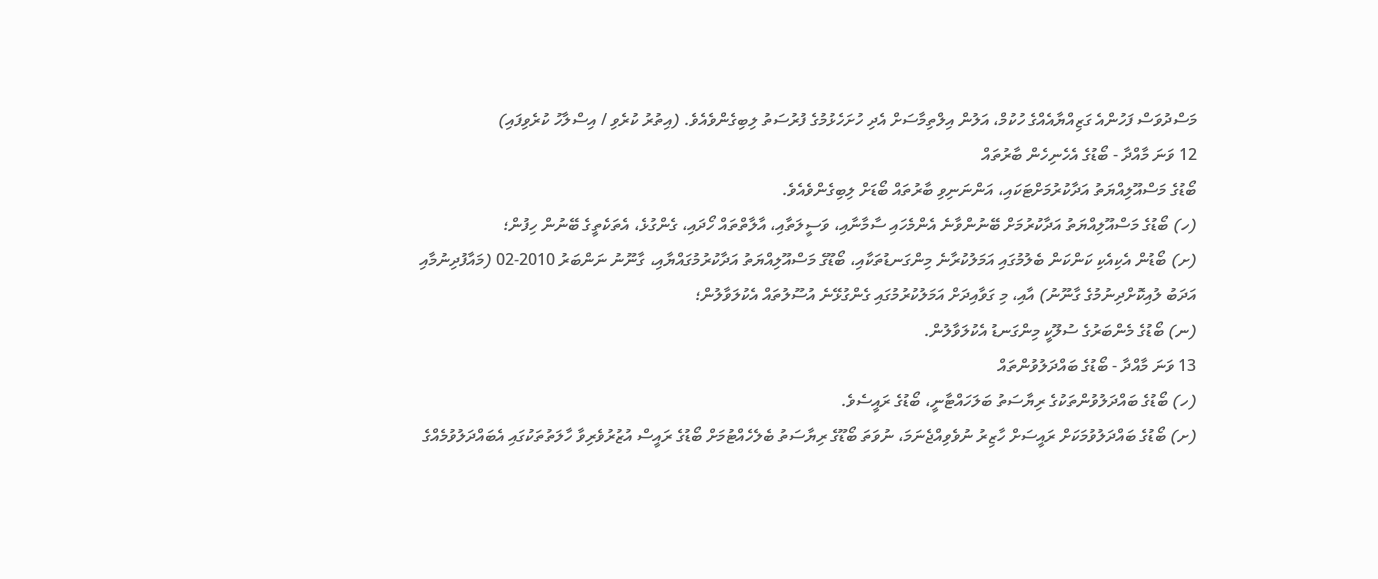މަސްދުވަސް ފަހުންއެ ގަޒިއްޔާއެއްގެ ހުކުމް، އަލުން އިލްތިމާސަށް އެދި ހުށަހެޅުމުގެ ފުރުސަތު ލިބިގެންވެއެވެ. (އިތުރު ކުރެވި / އިސްލާހު ކުރެވިފައި)
12 ވަނަ މާއްދާ - ބޯޑުގެ އެހެނިހެން ބާރުތައް
ބޯޑުގެ މަސްއޫލިއްޔަތު އަދާކުރުމަށްޓަކައި، އަންނަނިވި ބާރުތައް ބޯޑަށް ލިބިގެންވެއެވެ.
(ހ) ބޯޑުގެ މަސްއޫލިއްޔަތު އަދާކުރުމަށް ބޭނުންވާނެ އެންމެހައި ސާމާނާއި، ވަސީލަތާއި، އާލާތްތައް ހޯދައި، ގެންގުޅެ، އެތަކެތީގެ ބޭނުން ހިފުން؛
(ށ) ބޯޑުން އެކިއެކި ކަންކަން ބެލުމުގައި އަމަލުކުރާނެ މިންގަނޑުތަކާއި، ބޯޑޫގެ މަސްއޫލިއްޔަތު އަދާކުރުމުގައްޔާއި، ގާނޫނު ނަންބަރު 2010-02 (މައާފުދިނުމާއި އަދަބު ލުއިކޮށްދިނުމުގެ ގާނޫނު) އާއި، މި ގަވާއިދަށް އަމަލުކުރުމުގައި ގެންގުޅޭނެ އުސޫލުތައް އެކުލަވާލުން؛
(ނ) ބޯޑުގެ މެންބަރުގެ ސުލޫކީ މިންގަނޑު އެކުލަވާލުން.
13 ވަނަ މާއްދާ - ބޯޑުގެ ބައްދަލުވުންތައް
(ހ) ބޯޑުގެ ބައްދަލުވުންތަކުގެ ރިޔާސަތު ބަލަހައްޓާނީ، ބޯޑުގެ ރައީސެވެ.
(ށ) ބޯޑުގެ ބައްދަލުވުމަކަށް ރައީސަށް ހާޒިރު ނުވެވިއްޖެނަމަ، ނުވަތަ ބޯޑޫގެ ރިޔާސަތު ބެލެހެއްޓުމަށް ބޯޑުގެ ރައީސް އުޒުރުވެރިވާ ހާލަތުތަކުގައި އެބައްދަލުވުމެއްގެ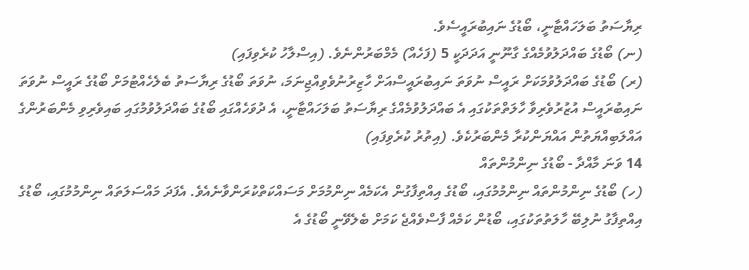ރިޔާސަތު ބަލަހައްޓާނީ، ބޯޑުގެ ނައިބުރައީސެވެ.
(ނ) ބޯޑުގެ ބައްދަލުވުމެއްގެ ގާނޫނީ އަދަދަކީ 5 (ފަހެއް) މެމްބަރުންނެވެ. (އިސްލާހު ކުރެވިފައި)
(ރ) ބޯޑުގެ ބައްދަލުވުމަކަށް ރައީސް ނުވަތަ ނައިބުރައީސްއަށް ހާޒިރުނުވެވިއްޖިނަމަ، ނުވަތަ ބޯޑުގެ ރިޔާސަތު ބެލެހެއްޓުމަށް ބޯޑުގެ ރައީސް ނުވަތަ ނައިބުރައީސް އުޒުރުވެރިވާ ހާލަތްތަކުގައި އެ ބައްދަލުވުމެއްގެ ރިޔާސަތު ބަލަހައްޓާނީ، އެ ދުވަހެއްގައި ބޯޑުގެ ބައްދަލުވުމުގައި ބައިވެރިވި މެންބަރުންގެ އައްލަބިއްޔަތުން އައްޔަންކުރާ މެންބަރުކެވެ. (އިތުރު ކުރެވިފައި)
14 ވަނަ މާއްދާ - ބޯޑުގެ ނިންމުންތައް
(ހ) ބޯޑުގެ ނިންމުންތައް ނިންމުމުގައި، ބޯޑުގެ އިއްތިފާގުން އެކަމެއް ނިންމުމަށް މަސައްކަތްކުރަންވާނެއެވެ. އެފަދަ މައްސަލަތައް ނިންމުމުގައި، ބޯޑުގެ އިއްތިފާގު ނުލިބޭ ހާލަތުތަކުގައި، ބޯޑުން ކަމެއް ފާސްވެއްޖެ ކަމަށް ބެލެވޭނީ ބޯޑުގެ އެ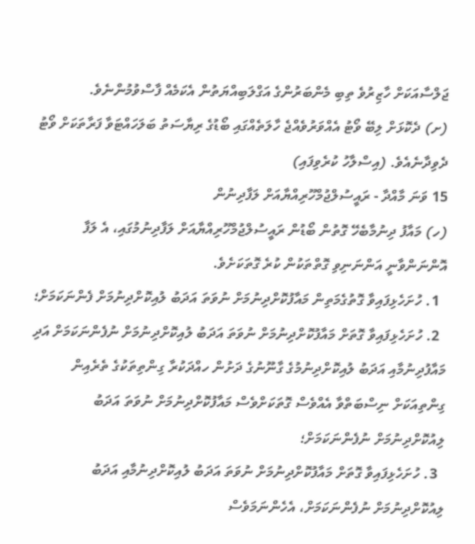ޖަލްސާއަކަށް ހާޒިރުވެ ތިބި މެންބަރުންގެ އަގްލަބިއްޔަތުން އެކަމެއް ފާސްވުމުންނެވެ.
(ށ) ދެކޮޅަށް ލިބޭ ވޯޓު އެއްވަރުވެއްޖެ ހާލަތެއްގައި ބޯޑުގެ ރިޔާސަތު ބަލަހައްޓަވާ ފަރާތަކަށް ވޯޓު ދެވިދާނެއެވެ. (އިސްލާހު ކުރެވިފައި)
15 ވަނަ މާއްދާ - ރައީސުލްޖުމްހޫރިއްޔާއަށް ލަފާދިނުން
(ހ) މައާފު ދިނުމާބެހޭ ގޮތުން ބޯޑުން ރައީސުލްޖުމްހޫރިއްޔާއަށް ލަފާދިނުމުގައި، އެ ލަފާ އޮންނަންވާނީ އަންނަނިވި ގޮތްތަކުން ކުރެ ގޮތަކަށެވެ.
  1. ހުށަހެޅިފައިވާ ގޮތުގެމަތިން މައާފުކޮށްދިނުމަށް ނުވަތަ އަދަބު ލުއިކޮށްދިނުމަށް ފެންނަކަމަށް؛
  2. ހުށަހެޅިފައިވާ ގޮތަށް މައާފުކޮށްދިނުމަށް ނުވަތަ އަދަބު ލުއިކޮށްދިނުމަށް ނުފެންނަކަމަށް އަދި މައާފުދިނުމާއި އަދަބު ލުއިކޮށްދިނުމުގެ ގާނޫނުގެ ދަށުން ހއްދަކުރާ ގިންތިތަކުގެ ތެރެއިން ގިންތިއަކަށް ނިސްބަތްވާ އެއްވެސް ގޮތަކަށްވެސް މައާފުކޮށްދިނުމަށް ނުވަތަ އަދަބު ލިއުކޮށްދިނުމަށް ނުފެންނަކަމަށް؛
  3. ހުށަހެޅިފައިވާ ގޮތަށް މައާފުކޮށްދިނުމަށް ނުވަތަ އަދަބު ލުއިކޮށްދިނުމާއި އަދަބު ލިއުކޮށްދިނުމަށް ނުފެންނަކަމަށް، އެހެންނަމަވެސް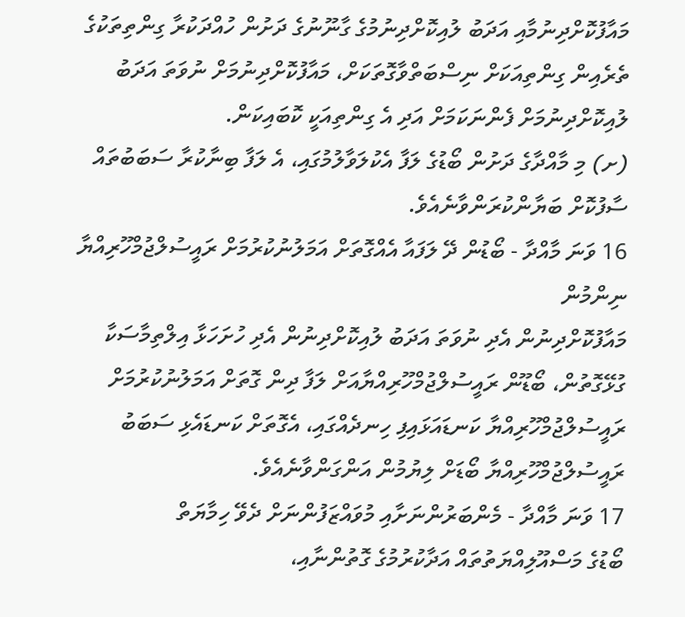މައާފުކޮށްދިނުމާއި އަދަބު ލުއިކޮށްދިނުމުގެ ގާނޫނުގެ ދަށުން ހުއްދަކުރާ ގިންތިތަކުގެ ތެރެއިން ގިންތިއަކަށް ނިސްބަތްވާގޮތަކަށް، މައާފުކޮށްދިނުމަށް ނުވަތަ އަދަބު ލުއިކޮށްދިނުމަށް ފެންނަކަމަށް އަދި އެ ގިންތިއަކީ ކޮބައިކަން.
(ށ) މި މާއްދާގެ ދަށުން ބޯޑުގެ ލަފާ އެކުލަވާލުމުގައި، އެ ލަފާ ބިނާކުރާ ސަބަބުތައް ސާފުކޮށް ބަޔާންކުރަންވާނެއެވެ.
16 ވަނަ މާއްދާ - ބޯޑުން ދޭ ލަފައާ އެއްގޮތަށް އަމަލުނުކުރުމަށް ރައީސުލްޖުމްހޫރިއްޔާ ނިންމުން
މައާފުކޮށްދިނުން އެދި ނުވަތަ އަދަބު ލުއިކޮށްދިނުން އެދި ހުށަހަޅާ އިލްތިމާސަކާ ގުޅޭގޮތުން، ބޯޑޫން ރައީސުލްޖުމްހޫރިއްޔާއަށް ލަފާ ދިން ގޮތަށް އަމަލުނުކުރުމަށް ރައީސުލްޖުމްހޫރިއްޔާ ކަނޑައަޅައިފި ހިނދެއްގައި، އެގޮތަށް ކަނޑައެޅި ސަބަބު ރައީސުލްޖުމްހޫރިއްޔާ ބޯޑަށް ލިޔުމުން އަންގަންވާނެއެވެ.
17 ވަނަ މާއްދާ - މެންބަރުންނަށާއި މުވައްޒަފުންނަށް ދެވޭ ހިމާޔަތް
ބޯޑުގެ މަސްއޫލިއްޔަތުތައް އަދާކުރުމުގެ ގޮތުންނާއި،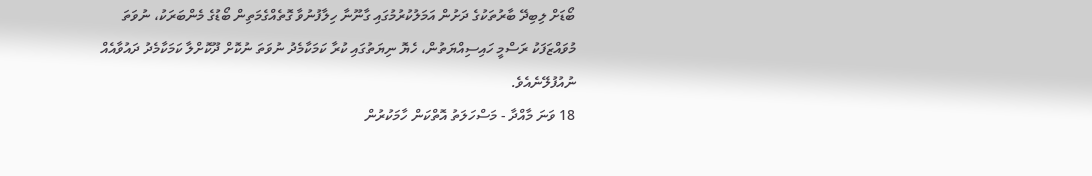ބޯޑަށް ލިބިދޭ ބާރުތަކުގެ ދަށުން އަމަލުކުރުމުގައި ގާނޫނާ ހިލާފުނުވާ ގޮތެއްގެމަތިން ބޯޑުގެ މެންބަރަކު، ނުވަތަ މުވައްޒަފަކު ރަސްމީ ހައިސިއްޔަތުން، ހެޔޮ ނިޔަތުގައި ކުރާ ކަމަކާމެދު ނުވަތަ ނުކޮށް ދޫކޮށްލާ ކަމަކާމެދު ދައުވާއެއް ނުއުފުލޭނެއެވެ.
18 ވަނަ މާއްދާ - މަސްހަލަތު އޮތްކަން ހާމަކުރުން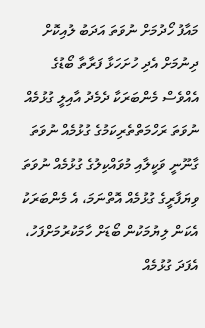މައާފު ހޯދުމަށް ނުވަތަ އަދަބު ލުއިކޮށް ދިނުމަށް އެދި ހުށަހަޅާ ފަރާތާ ބޯޑުގެ އެއްވެސް މެންބަރަކާ ދެމެދު އާއިލީ ގުޅުމެއް ނުވަތަ ރަހްމަތްތެރިކަމުގެ ގުޅުމެއް ނުވަތަ ގާނޫނީ ވަކީލާއި މުވައްކިލުގެ ގުޅުމެއް ނުވަތަ ވިޔަފާރީގެ ގުޅުމެއް އޮތްނަމަ، އެ މެންބަރަކު އެކަން ލިޔުމަކުން ބޯޑަށް ހާމަކުރުމަށްފަހު، އެފަދަ ގުޅުމެއް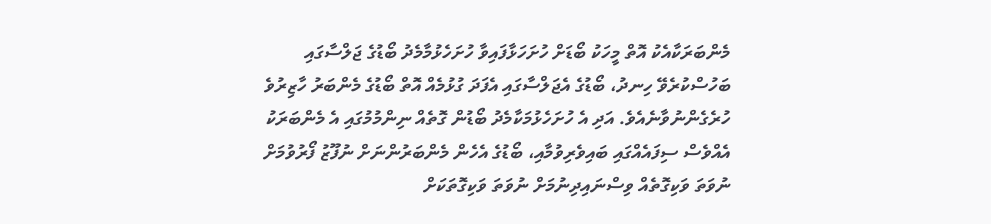މެންބަރަކާއެކު އޮތް މީހަކު ބޯޑަށް ހުށަހަޅާފައިވާ ހުށަހެޅުމާމެދު ބޯޑުގެ ޖަލްސާގައި ބަހުސްކުރެވޭ ހިނދު، ބޯޑުގެ އެޖަލްސާގައި އެފަދަ ގުޅުމެއް އޮތް ބޯޑުގެ މެންބަރު ހާޒިރުވެ ހުރެގެންނުވާނެއެވެ. އަދި އެ ހުށަހެޅުމަކާމެދު ބޯޑުން ގޮތެއް ނިންމުމުގައި އެ މެންބަރަކު އެއްވެސް ސިފައެއްގައި ބައިވެރިވުމާއި، ބޯޑުގެ އެހެން މެންބަރުންނަށް ނުފޫޒު ފޯރުވުމަށް ނުވަތަ ވަކިގޮތެއް ވިސްނައިދިނުމަށް ނުވަތަ ވަކިގޮތަކަށް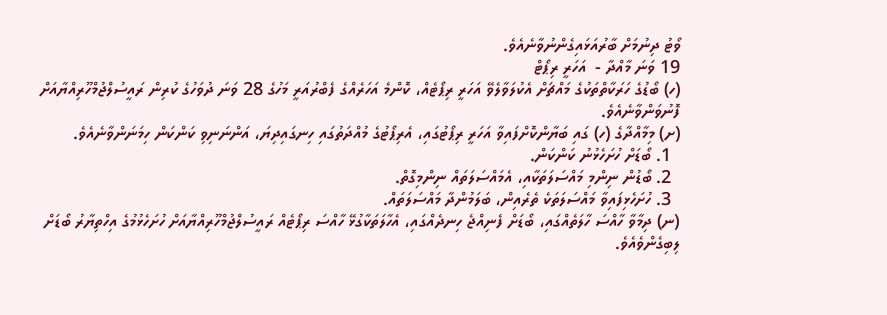ވޯޓު ދިނުމަށް ބާރުއަޅައިގެންނުވާނެއެވެ.
19 ވަނަ މާއްދާ -  އަހަރީ ރިޕޯޓް
(ހ) ބޯޑުގެ ހަރަކާތްތަކުގެ މައްޗަށް އެކުލަވާލެވޭ އަހަރީ ރިޕޯޓެއް، ކޮންމެ އަހަރެއްގެ ފެބްރުއަރީ މަހުގެ 28 ވަނަ ދުވަހުގެ ކުރިން ރައީސުލްޖުމްހޫރިއްޔާއަށް ފޮނުވަންވާނެއެވެ.
(ށ) މިމާއްދާގެ (ހ) ގައި ބަޔާންކޮށްފައިވާ އަހަރީ ރިޕޯޓުގައި، އެރިޕޯޓުގެ މުއްދަތުގައި ހިނގައިދިޔަ، އަންނަނިވި ކަންކަން ހިމަނަންވާނެއެވެ.
  1. ބޯޑަށް ހުށަހެޅުނު ކަންކަން.
  2. ބޯޑުން ނިންމި މައްސަލަތަކާއި، އެމައްސަލަތައް ނިންމިގޮތް.
  3. ހުށަހެޅިފައިވާ މައްސަލަތަކެ ތެރެއިން، ބަލަމުންދާ މައްސަލަތައް.
(ނ) ދިމާވާ ހާއްސަ ހާލަތެއްގައި، ބޯޑަށް ފެނިއްޖެ ހިނދެއްގައި، އެހާލަތަކާގުޅޭ ހާއްސަ ރިޕޯޓެއް ރައީސުލްޖުމްހޫރިއްޔާއަށް ހުށަހެޅުމުގެ އިހްތިޔާރު ބޯޑަށް ލިބިގެންވެއެވެ.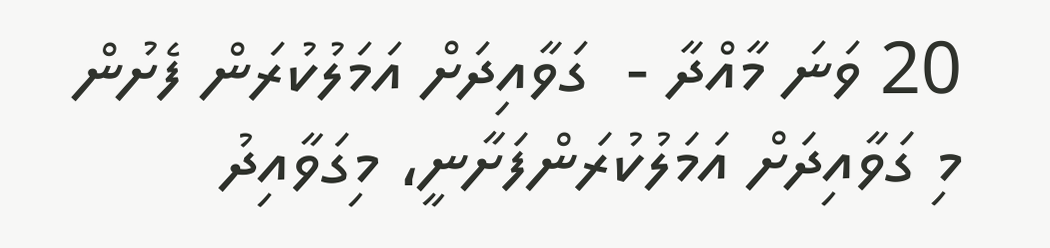20 ވަނަ މާއްދާ -  ގަވާއިދަށް އަމަލުކުރަން ފެށުން
މި ގަވާއިދަށް އަމަލުކުރަންފަށާނީ، މިގަވާއިދު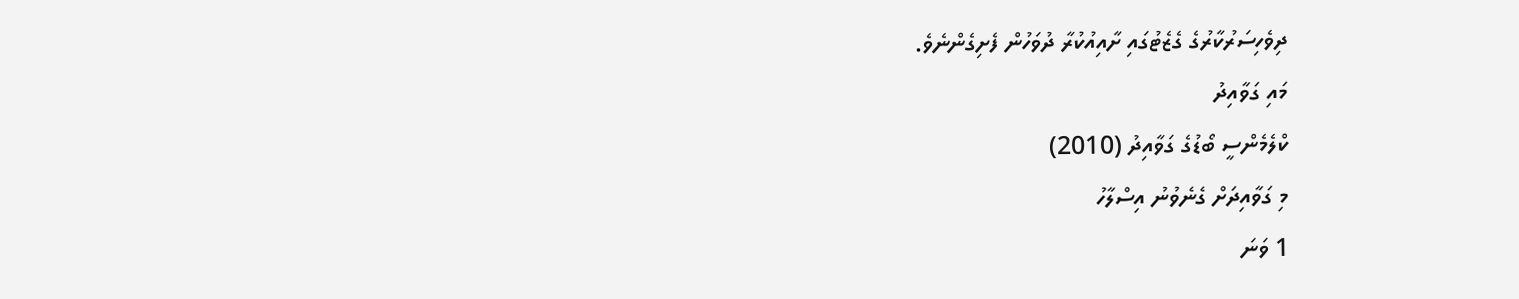ދިވެހިސަރުކާރުގެ ގެޒެޓުގައި ށާއިއުކުރާ ދުވަހުން ފެށިގެންނެވެ.
މައި ގަވާއިދު
ކްލެމެންސީ ބޯޑުގެ ގަވާއިދު (2010)
މި ގަވާއިދަށް ގެނެވުނު އިސްލާހު
1 ވަނަ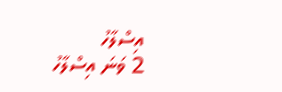އިސްލާހު
2 ވަނަ އިސްލާހު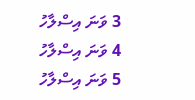3 ވަނަ އިސްލާހު
4 ވަނަ އިސްލާހު
5 ވަނަ އިސްލާހު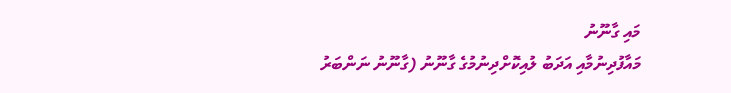މައި ގާނޫނު
މައާފުދިނުމާއި އަދަބު ލުއިކޮށްދިނުމުގެ ގާނޫނު (ގާނޫނު ނަންބަރު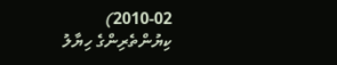2010-02)
ކިޔުންތެރިންގެ ހިޔާލު